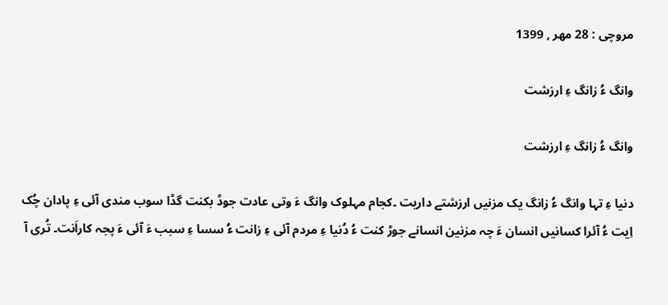مروچی : 28 مهر , 1399

وانگ ءُ زانگ ءِ ارزشت

وانگ ءُ زانگ ءِ ارزشت

دنیا ءِ تہا وانگ ءُ زانگ یک مزنیں ارزشتے داریت ۔کجام مہلوک وانگ ءَ وتی عادت جوڈ بکنت گڈا سوب مندی آئی ءِ پادان چُک اِیت ءُ آئرا کسانیں‌ انسان ءَ چہ مزنین انسانے جوڑ کنت ءُ دُنیا ءِ مردم آئی ءِ زانت ءُ سسا ءِ سبب ءَ آئی ءَ پجہ کاراَنت۔ تُری آ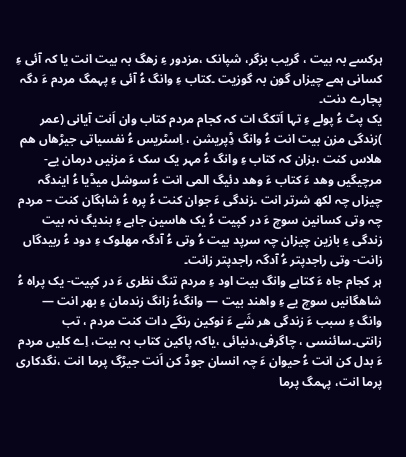ہرکسے بہ بیت ، گریب بزگر، شپانک ،مزدور ءِ زھگ بہ بیت انت یا کہ آئی ءِ کسانی ہمے چیزاں گون بہ گوزیت ۔کتاب ءِ وانگ ءُ آئی ءِ پہمگ مردم ءَ دگہ پجارے دنت۔
یک پٹ ءُ پولے ءِ تہا اَتکگ ات کہ کجام مردم کتاب وان اَنت آیانی (عمر )زندگی مزن بیت انت ءُ وانگ ڈِپریشن ، اِسٹریس ءُ نفسیاتی جیڑهاں ھم هلاس کنت ،بزان کہ کتاب ءِ وانگ ءُ مہر یک سک ءَ مزنیں درمان یے-
مرچیگیں وھد ءَ کتاب ءَ وھد دئیگ المی انت ءُ سوشل میڈیا ءُ ایندگہ چیزاں چہ لکھ شرتر انت ۔زندگی ءَ جوان کنت ءُ پرہ ءُ شاہگان کنت – مردم چہ وتی کسانین سوچ ءَ در کپیت ءُ یک ھاسین جاہے ءِ بندیگ نہ بیت زندگی ءِ بازین چیزان چہ سرپد بیت ءُ وتی ءُ آدگہ مھلوک ءِ دود ءُ ربیدگاں زانت- وتی راجدپتر ءُ آدگہ راجدپتر زانت۔
ہر کجام جاہ ءَ کتابے وانگ بیت اود ءِ مردم تنگ نظری ءَ در کپیت- یک پراه ءُ شاهگانیں سوچ یے ءِ واهند بیت — وانگءُ زانگ زندمان ءِ بھر انت — وانگ ءِ سبب ءَ زندگی ھر شَے ءَ نوکین رنگے دات کنت مردم ، تب زانتی۔سائنسی ، چاگرفی،دنیائی ،یاکہ پاکین کتاب بہ بیت، اِے کلیں مردم ءَ بدل کن انت ءُ حیوان ءَ چہ انسان جوڈ کن اَنت جیڑگ پرما انت ،نگدکاری پرما انت، پہمگ پرما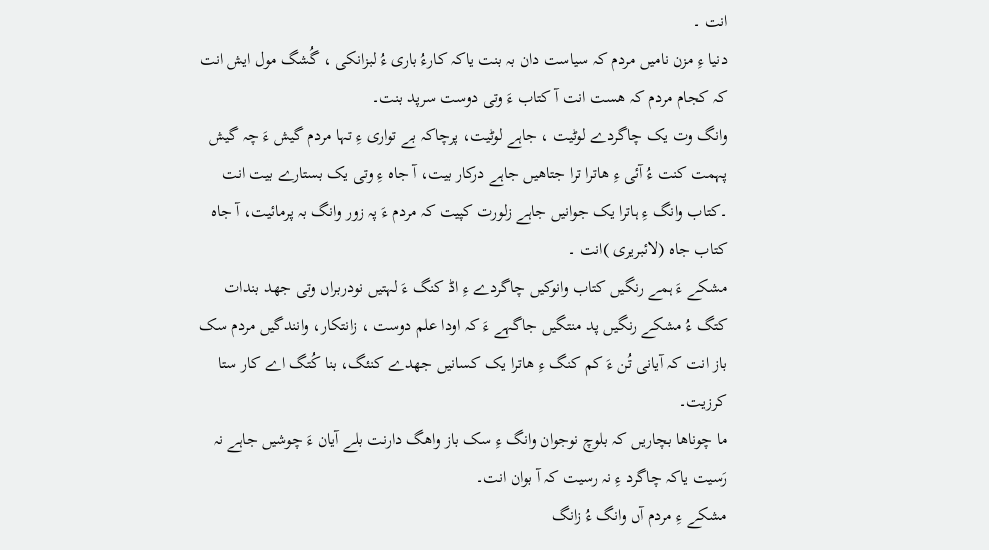انت ۔
دنیا ءِ مزن نامیں مردم کہ سیاست دان بہ بنت یاکہ کارءُ باری ءُ لبزانکی ، گُشگ مول ایش انت کہ کجام مردم کہ ھست انت آ کتاب ءَ وتی دوست سرپد بنت۔
وانگ وت یک چاگردے لوٹیت ، جاہے لوٹیت، پرچاکہ بے تواری ءِ تہا مردم گیش ءَ چہ گیش پہمت کنت ءُ آئی ءِ ھاترا ترا جتاهیں جاہے درکار بیت، آ جاہ ءِ وتی یک بستارے بیت انت ۔کتاب وانگ ءِ ہاترا یک جوانیں جاہے زلورت کپیت کہ مردم ءَ پہ زور وانگ بہ پرمائیت، آ جاہ کتاب جاہ (لائبریری )انت ۔
مشکے ءَ ہمے رنگیں کتاب وانوکیں چاگردے ءِ اڈ کنگ ءَ لہتیں نودربراں وتی جھد بندات کتگ ءُ مشکے رنگیں پد منتگیں جاگہے ءَ کہ اودا علم دوست ، زانتکار، وانندگیں مردم سک باز انت کہ آیانی تُن ءَ کم کنگ ءِ ھاترا یک کسانیں جھدے کنئگ، بنا کُتگ اے کار ستا کرزیت۔
ما چوناھا بچاریں کہ بلوچ نوجوان وانگ ءِ سک باز واھگ دارنت بلے آیان ءَ چوشیں جاہے نہ رَسیت یاکہ چاگرد ءِ نہ رسیت کہ آ بوان انت۔
مشکے ءِ مردم آں وانگ ءُ زانگ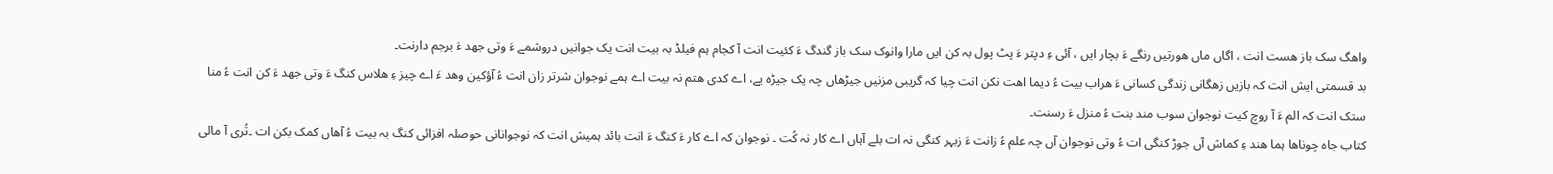واهگ سک باز ھست انت ، اگاں ماں ھورتیں رنگے ءَ بچار ایں ، آئی ءِ دپتر ءَ پٹ پول بہ کن ایں مارا وانوک سک باز گندگ ءَ کئیت انت آ کجام ہم فیلڈ بہ بیت انت یک جوانیں دروشمے ءَ وتی جھد ءَ برجم دارنت۔
بد قسمتی ایش انت کہ بازیں زهگانی زندگی کسانی ءَ ھراب بیت ءُ دیما اھت نکن انت چیا کہ گریبی مزنیں جیڑھاں چہ یک جیڑہ یے، اے کدی ھتم نہ بیت اے ہمے نوجوان شرتر زان انت ءُ آؤکین وھد ءَ اے چیز ءِ ھلاس کنگ ءَ وتی جھد ءَ کن انت ءُ منا ستک انت کہ الم ءَ آ روچ کیت نوجوان سوب مند بنت ءُ منزل ءَ رسنت۔
کتاب جاه چوناھا ہما ھند ءِ کماش آں جوڑ کنگی ات ءُ وتی نوجوان آں چہ علم ءُ زانت ءَ زبہر کنگی نہ ات بلے آہاں اے کار نہ کُت ۔ نوجوان کہ اے کار ءَ کنگ ءَ انت بائد ہمیش انت کہ نوجوانانی حوصلہ افزائی کنگ بہ بیت ءُ آھاں کمک بکن ات ۔تُری آ مالی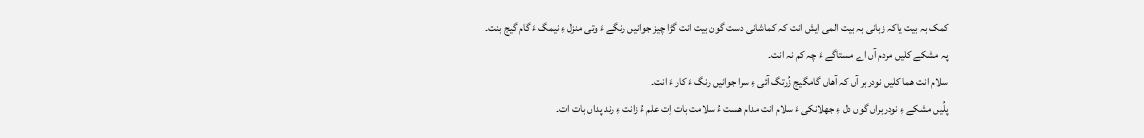کمک بہ بیت یاکہ زبانی بہ بیت المی ایش انت کہ کماشانی دست گون بیت انت گڑا چیز جوانیں رنگے ءَ وتی منزل ءِ نیمگ ءَ گام گیج بنت۔
پہ مشکے کلیں مردم آں اے مستاگے ءَ چہ کم نہ انت۔
سلام انت ھما کلیں نودربر آں کہ آھاں گامگیج زُرتگ آئی ءِ سرا جوانیں رنگ ءَ کار ءَ انت۔
پلُیں مشکے ءِ نودربراں گوں دل ءِ جھلانکی ءَ سلام انت مدام ھست ءُ سلامت بات اِت علم ءُ زانت ءِ رند پداں بات ات۔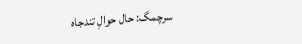سرچمگ: حال حوالِ تندجاه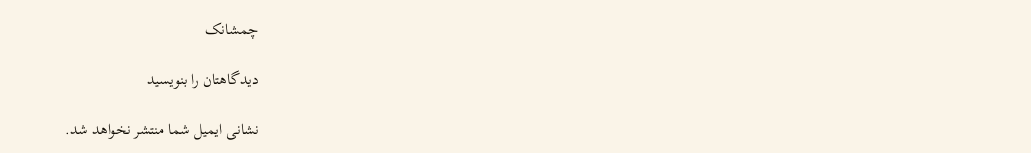چمشانک

دیدگاهتان را بنویسید

نشانی ایمیل شما منتشر نخواهد شد.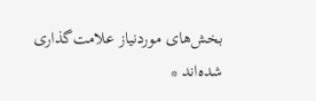بخش‌های موردنیاز علامت‌گذاری شده‌اند *